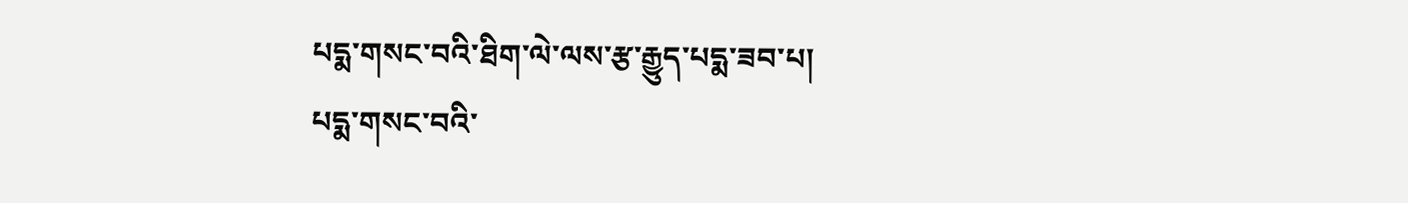པདྨ་གསང་བའི་ཐིག་ལེ་ལས་རྩ་རྒྱུད་པདྨ་ཟབ་པ།
པདྨ་གསང་བའི་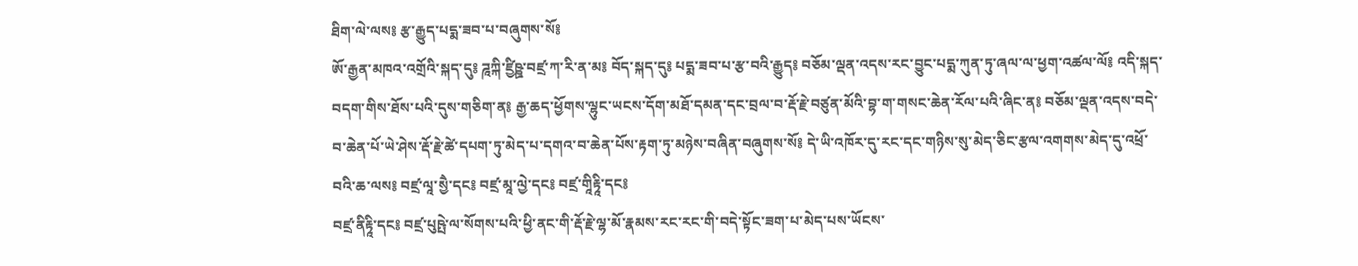ཐིག་ལེ་ལས༔ རྩ་རྒྱུད་པདྨ་ཟབ་པ་བཞུགས་སོ༔
ཨོ་རྒྱན་མཁའ་འགྲོའི་སྐད་དུ༔ ཌཱཀྐི་ཛྱིཥྛ་བཛྲ་ཀ་རི་ན་མ༔ བོད་སྐད་དུ༔ པདྨ་ཟབ་པ་རྩ་བའི་རྒྱུད༔ བཅོམ་ལྡན་འདས་རང་བྱུང་པདྨ་ཀུན་ཏུ་ཞལ་ལ་ཕྱག་འཚལ་ལོ༔ འདི་སྐད་བདག་གིས་ཐོས་པའི་དུས་གཅིག་ན༔ རྒྱ་ཆད་ཕྱོགས་ལྷུང་ཡངས་དོག་མཐོ་དམན་དང་བྲལ་བ་རྡོ་རྗེ་བཙུན་མོའི་བྷ་ག་གསང་ཆེན་རོལ་པའི་ཞིང་ན༔ བཅོམ་ལྡན་འདས་བདེ་བ་ཆེན་པོ་ཡེ་ཤེས་རྡོ་རྗེ་ཚེ་དཔག་ཏུ་མེད་པ་དགའ་བ་ཆེན་པོས་རྟག་ཏུ་མཉེས་བཞིན་བཞུགས་སོ༔ དེ་ཡི་འཁོར་དུ་རང་དང་གཉིས་སུ་མེད་ཅིང་རྩལ་འགགས་མེད་དུ་འཕྲོ་བའི་ཆ་ལས༔ བཛྲ་ལཱ་སྱཻ་དང༔ བཛྲ་མཱ་ལྱེ་དང༔ བཛྲ་གཱིརྟཱི་དང༔
བཛྲ་ནིརྟཱི་དང༔ བཛྲ་པུཥྤེ་ལ་སོགས་པའི་ཕྱི་ནང་གི་རྡོ་རྗེ་ལྷ་མོ་རྣམས་རང་རང་གི་བདེ་སྟོང་ཟག་པ་མེད་པས་ཡོངས་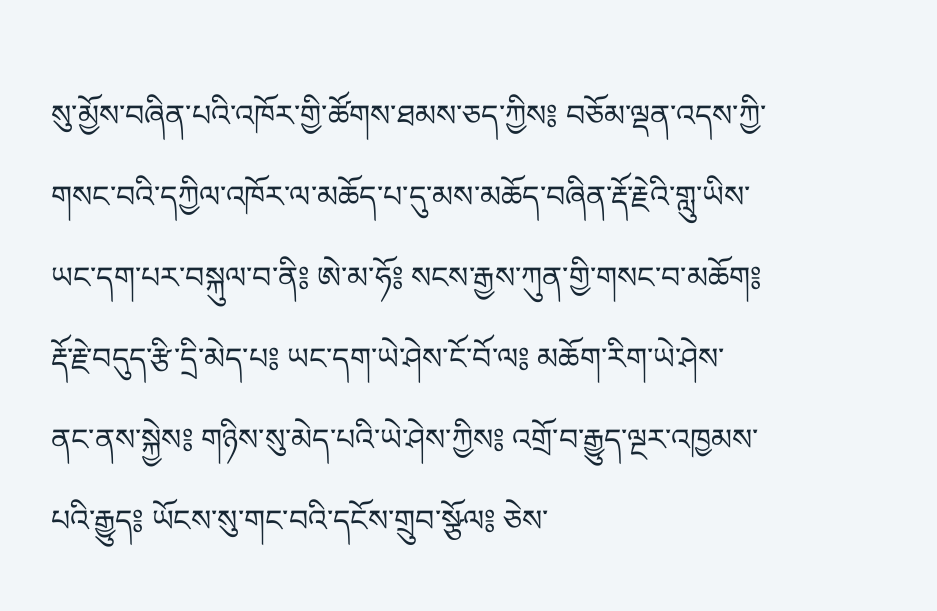སུ་མྱོས་བཞིན་པའི་འཁོར་གྱི་ཚོགས་ཐམས་ཅད་ཀྱིས༔ བཅོམ་ལྡན་འདས་ཀྱི་གསང་བའི་དཀྱིལ་འཁོར་ལ་མཆོད་པ་དུ་མས་མཆོད་བཞིན་རྡོ་རྗེའི་གླུ་ཡིས་ཡང་དག་པར་བསྐུལ་བ་ནི༔ ཨེ་མ་ཧོ༔ སངས་རྒྱས་ཀུན་གྱི་གསང་བ་མཆོག༔ རྡོ་རྗེ་བདུད་རྩི་དྲི་མེད་པ༔ ཡང་དག་ཡེ་ཤེས་ངོ་བོ་ལ༔ མཆོག་རིག་ཡེ་ཤེས་ནང་ནས་སྐྱེས༔ གཉིས་སུ་མེད་པའི་ཡེ་ཤེས་ཀྱིས༔ འགྲོ་བ་རྒྱུད་ལྔར་འཁྱམས་པའི་རྒྱུད༔ ཡོངས་སུ་གང་བའི་དངོས་གྲུབ་སྩོལ༔ ཅེས་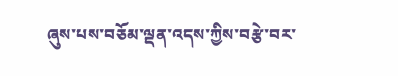ཞུས་པས་བཅོམ་ལྡན་འདས་ཀྱིས་བརྩེ་བར་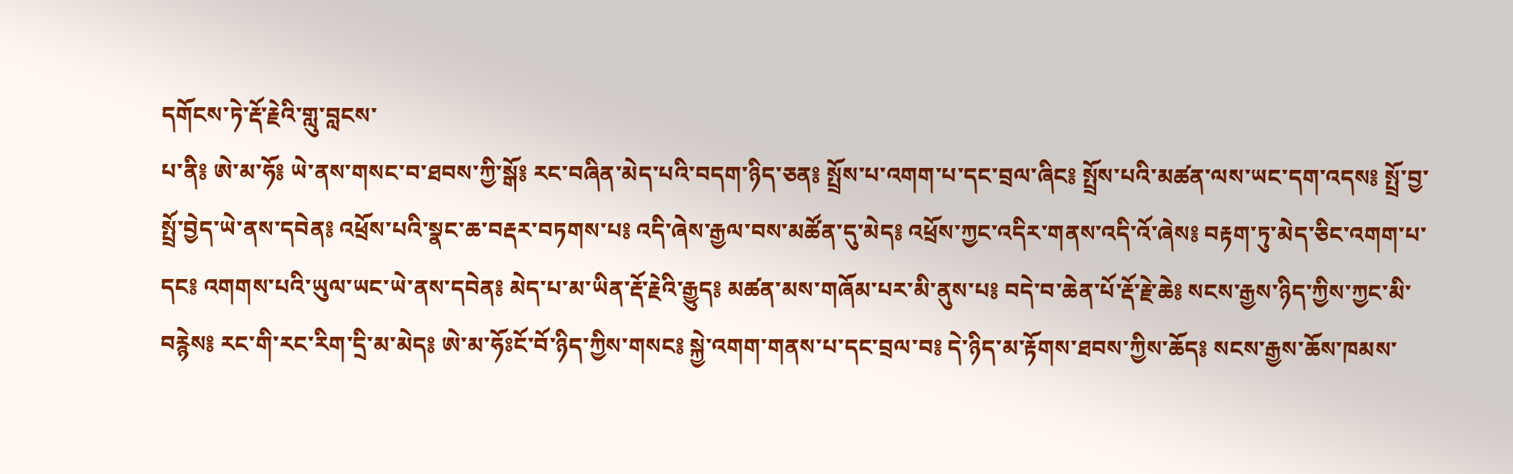དགོངས་ཏེ་རྡོ་རྗེའི་གླུ་བླངས་
པ་ནི༔ ཨེ་མ་ཧོ༔ ཡེ་ནས་གསང་བ་ཐབས་ཀྱི་སྒོ༔ རང་བཞིན་མེད་པའི་བདག་ཉིད་ཅན༔ སྤྲོས་པ་འགག་པ་དང་བྲལ་ཞིང༔ སྤྲོས་པའི་མཚན་ལས་ཡང་དག་འདས༔ སྤྲོ་བྱ་སྤྲོ་བྱེད་ཡེ་ནས་དབེན༔ འཕྲོས་པའི་སྣང་ཆ་བརྡར་བཏགས་པ༔ འདི་ཞེས་རྒྱལ་བས་མཚོན་དུ་མེད༔ འཕྲོས་ཀྱང་འདིར་གནས་འདི་འོ་ཞེས༔ བརྟག་ཏུ་མེད་ཅིང་འགག་པ་དང༔ འགགས་པའི་ཡུལ་ཡང་ཡེ་ནས་དབེན༔ མེད་པ་མ་ཡིན་རྡོ་རྗེའི་རྒྱུད༔ མཚན་མས་གཞོམ་པར་མི་ནུས་པ༔ བདེ་བ་ཆེན་པོ་རྡོ་རྗེ་ཆེ༔ སངས་རྒྱས་ཉིད་ཀྱིས་ཀྱང་མི་བརྙེས༔ རང་གི་རང་རིག་དྲི་མ་མེད༔ ཨེ་མ་ཧོཿངོ་བོ་ཉིད་ཀྱིས་གསང༔ སྐྱེ་འགག་གནས་པ་དང་བྲལ་བ༔ དེ་ཉིད་མ་རྟོགས་ཐབས་ཀྱིས་ཆོད༔ སངས་རྒྱས་ཆོས་ཁམས་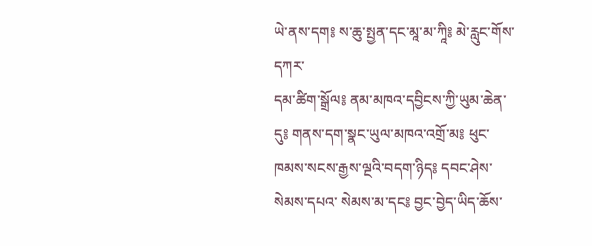ཡེ་ནས་དག༔ ས་ཆུ་སྤྱན་དང་མཱ་མ་ཀཱི༔ མེ་རླུང་གོས་དཀར་
དམ་ཚིག་སྒྲོལ༔ ནམ་མཁའ་དབྱིངས་ཀྱི་ཡུམ་ཆེན་དུ༔ གནས་དག་སྣང་ཡུལ་མཁའ་འགྲོ་མ༔ ཕུང་ཁམས་སངས་རྒྱས་ལྔའི་བདག་ཉིད༔ དབང་ཤེས་སེམས་དཔའ་ སེམས་མ་དང༔ བྱང་བྱེད་ཡིད་ཆོས་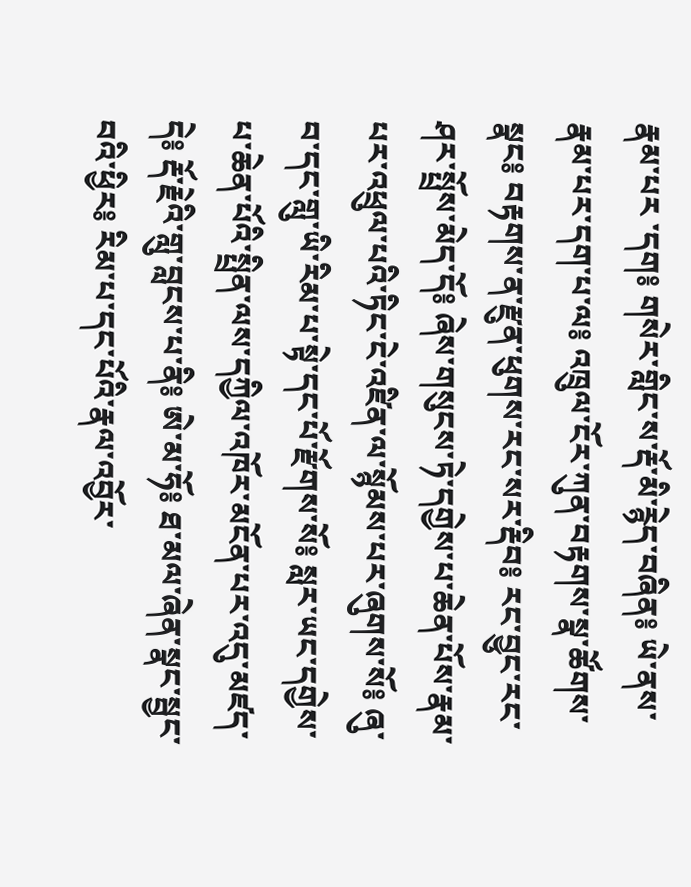རྣམ་པར ་དག༔ གསེར་གླིང་ས་རྡོ་མི་རྙེད་བཞིན༔ ཡེ་ནས་རྣམ་པར་དག་པ་ལ༔ འཁྲུལ་ངོར་ཀུན་བརྟགས་སྣ་ཚོགས་སྣང༔ བརྟགས་ན་རྫུན་ཕུགས་རང་སར་རྡིབ༔ རང་བྱུང་རང་ཤར་སྤྲོས་མེད་དོ༔ ཞེས་གསུངས་ཏེ་དགྱེས་པ་ཆེན་པོས་རྣམ་པར་འཕྲུལ་པའི་ཏིང་ངེ་འཛིན་ལ་སྙོམས་པར་ཞུགས་སོ༔ ཞུ་བ་དང་གླུ་ཡི་རིམ་པ་སྟེ་དང་པོ་རྫོགས་སོ༔ སླར་ཡང་དགྱེས་པ་ཆེན་པོའི་སྤྲིན་ལས་དཀྱིལ་འཁོར་མངོན་པར་འདུ་མཛད་དེ༔ རྡོ་རྗེའི་གླུ་བླངས་པ་ནི༔ ཨེ་མ་ཧོ༔ ཐ་མལ་ཞེན་སྣང་སྦྱང་བའི་ཕྱིར༔ རིམ་པ་དང་པོའི་རྣལ་འབྱོར་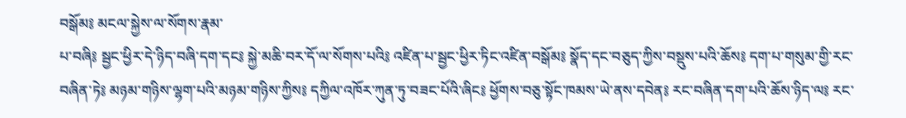བསྒོམ༔ མངལ་སྐྱེས་ལ་སོགས་རྣམ་
པ་བཞི༔ སྦྱང་ཕྱིར་དེ་ཉིད་བཞི་དག་དང༔ སྐྱེ་མཆི་བར་དོ་ལ་སོགས་པའི༔ འཛིན་པ་སྦྱང་ཕྱིར་ཏིང་འཛིན་བསྒོམ༔ སྣོད་དང་བཅུད་ཀྱིས་བསྡུས་པའི་ཆོས༔ དག་པ་གསུམ་གྱི་རང་བཞིན་ཏེ༔ མཉམ་གཉིས་ལྷག་པའི་མཉམ་གཉིས་ཀྱིས༔ དཀྱིལ་འཁོར་ཀུན་ཏུ་བཟང་པོའི་ཞིང༔ ཕྱོགས་བཅུ་སྟོང་ཁམས་ཡེ་ནས་དབེན༔ རང་བཞིན་དག་པའི་ཆོས་ཉིད་ལ༔ རང་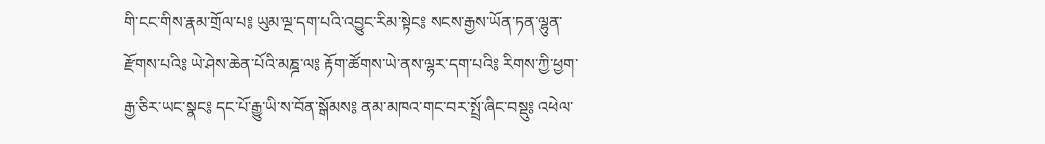གི་ངང་གིས་རྣམ་གྲོལ་པ༔ ཡུམ་ལྔ་དག་པའི་འབྱུང་རིམ་སྟེང༔ སངས་རྒྱས་ཡོན་ཏན་ལྷུན་རྫོགས་པའི༔ ཡེ་ཤེས་ཆེན་པོའི་མཎྜ་ལ༔ རྟོག་ཚོགས་ཡེ་ནས་ལྷར་དག་པའི༔ རིགས་ཀྱི་ཕྱག་རྒྱ་ཅིར་ཡང་སྣང༔ དང་པོ་རྒྱུ་ཡི་ས་བོན་སྒོམས༔ ནམ་མཁའ་གང་བར་སྤྲོ་ཞིང་བསྡུ༔ འཕེལ་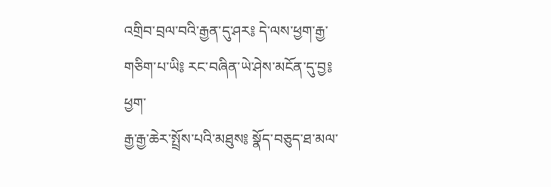འགྲིབ་བྲལ་བའི་རྒྱན་དུ་ཤར༔ དེ་ལས་ཕྱག་རྒྱ་གཅིག་པ་ཡི༔ རང་བཞིན་ཡེ་ཤེས་མངོན་དུ་བྱ༔ ཕྱག་
རྒྱ་རྒྱ་ཆེར་སྤྲོས་པའི་མཐུས༔ སྣོད་བཅུད་ཐ་མལ་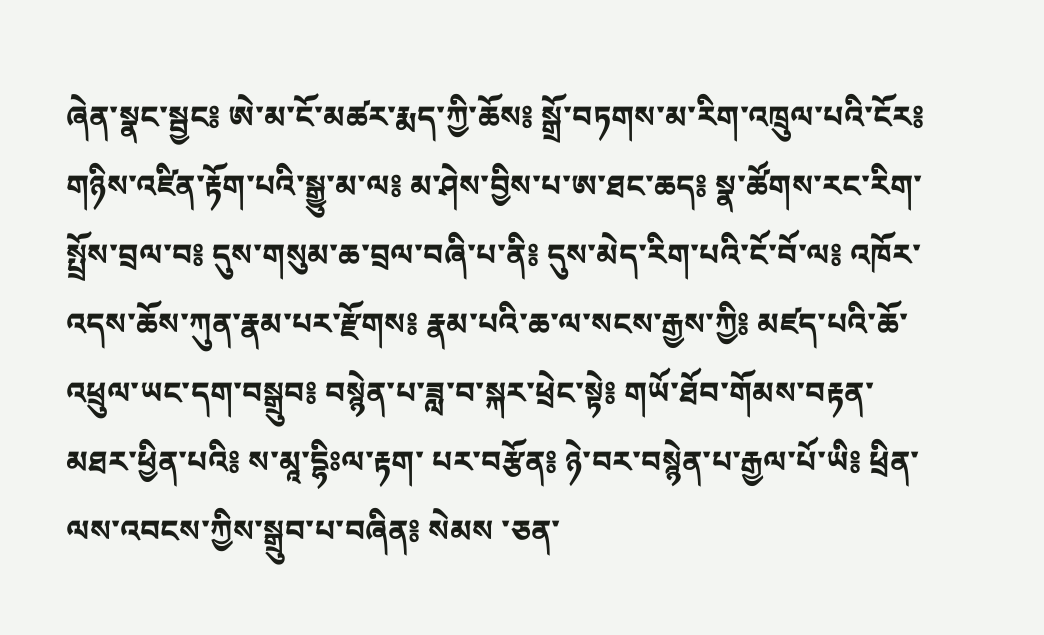ཞེན་སྣང་སྦྱང༔ ཨེ་མ་ངོ་མཚར་རྨད་ཀྱི་ཆོས༔ སྒྲོ་བཏགས་མ་རིག་འཁྲུལ་པའི་ངོར༔ གཉིས་འཛིན་རྟོག་པའི་སྒྱུ་མ་ལ༔ མ་ཤེས་བྱིས་པ་ཨ་ཐང་ཆད༔ སྣ་ཚོགས་རང་རིག་སྤྲོས་བྲལ་བ༔ དུས་གསུམ་ཆ་བྲལ་བཞི་པ་ནི༔ དུས་མེད་རིག་པའི་ངོ་བོ་ལ༔ འཁོར་འདས་ཆོས་ཀུན་རྣམ་པར་རྫོགས༔ རྣམ་པའི་ཆ་ལ་སངས་རྒྱས་ཀྱི༔ མཛད་པའི་ཆོ་འཕྲུལ་ཡང་དག་བསྒྲུབ༔ བསྙེན་པ་ཟླ་བ་སྐར་ཕྲེང་སྟེ༔ གཡོ་ཐོབ་གོམས་བརྟན་མཐར་ཕྱིན་པའི༔ ས་མཱ་དྷིཿལ་རྟག་ པར་བརྩོན༔ ཉེ་བར་བསྙེན་པ་རྒྱལ་པོ་ཡི༔ ཕྲིན་ལས་འབངས་ཀྱིས་སྒྲུབ་པ་བཞིན༔ སེམས ་ཅན་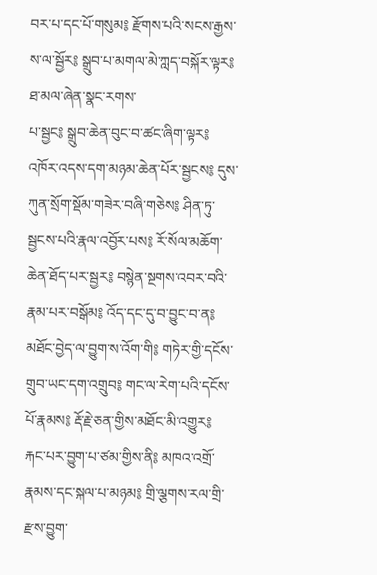བར་པ་དང་པོ་གསུམ༔ རྫོགས་པའི་སངས་རྒྱས་ས་ལ་སྦྱོར༔ སྒྲུབ་པ་མགལ་མེ་ཀླད་བསྐོར་ལྟར༔ ཐ་མལ་ཞེན་སྣང་རགས་
པ་སྦྱང༔ སྒྲུབ་ཆེན་བུང་བ་ཚང་ཞིག་ལྟར༔ འཁོར་འདས་དག་མཉམ་ཆེན་པོར་སྦྱངས༔ དུས་ཀུན་སྲོག་སྡོམ་གཟེར་བཞི་གཅེས༔ ཤིན་ཏུ་སྦྱངས་པའི་རྣལ་འབྱོར་པས༔ རོ་སོལ་མཆོག་ཆེན་ཐོད་པར་སྦྱར༔ བསྙེན་སྔགས་འབར་བའི་རྣམ་པར་བསྒོམ༔ འོད་དང་དུ་བ་བྱུང་བ་ན༔ མཐོང་བྱེད་ལ་བྱུག་ས་འོག་གི༔ གཏེར་གྱི་དངོས་གྲུབ་ཡང་དག་འགྲུབ༔ གང་ལ་རེག་པའི་དངོས་པོ་རྣམས༔ རྡོ་རྗེ་ཅན་གྱིས་མཐོང་མི་འགྱུར༔ རྐང་པར་བྱུག་པ་ཙམ་གྱིས་ནི༔ མཁའ་འགྲོ་རྣམས་དང་སྐལ་པ་མཉམ༔ གྲི་ལྕགས་རལ་གྲི་རྫས་བྱུག་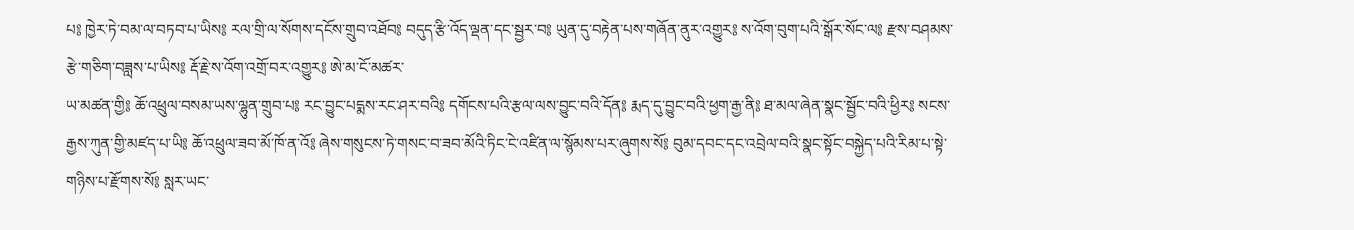པ༔ ཁྱེར་ཏེ་བམ་ལ་བཏབ་པ་ཡིས༔ རལ་གྲི་ལ་སོགས་དངོས་གྲུབ་འཐོབ༔ བདུད་རྩི་འོད་ལྡན་དང་སྦྱར་བ༔ ཡུན་དུ་བརྟེན་པས་གཞོན་ནུར་འགྱུར༔ ས་འོག་བུག་པའི་སྒོར་སོང་ལ༔ རྫས་བཤམས་རྩེ་གཅིག་བཟླས་པ་ཡིས༔ རྡོ་རྗེ་ས་འོག་འགྲོ་བར་འགྱུར༔ ཨེ་མ་ངོ་མཚར་
ཡ་མཚན་གྱི༔ ཆོ་འཕྲུལ་བསམ་ཡས་ལྷུན་གྲུབ་པ༔ རང་བྱུང་པདྨས་རང་ཤར་བའི༔ དགོངས་པའི་རྩལ་ལས་བྱུང་བའི་དོན༔ རྨད་དུ་བྱུང་བའི་ཕྱག་རྒྱ་ནི༔ ཐ་མལ་ཞེན་སྣང་སྦྱོང་བའི་ཕྱིར༔ སངས་རྒྱས་ཀུན་གྱི་མཛད་པ་ཡི༔ ཆོ་འཕྲུལ་ཟབ་མོ་ཁོ་ན་འོ༔ ཞེས་གསུངས་ཏེ་གསང་བ་ཟབ་མོའི་ཏིང་ངེ་འཛིན་ལ་སྙོམས་པར་ཞུགས་སོ༔ བུམ་དབང་དང་འབྲེལ་བའི་སྣང་སྟོང་བསྐྱེད་པའི་རིམ་པ་སྟེ་གཉིས་པ་རྫོགས་སོ༔ སླར་ཡང་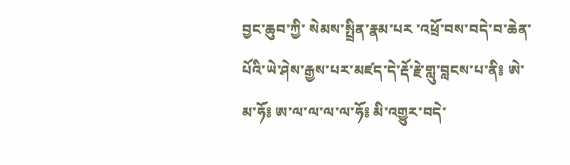བྱང་ཆུབ་ཀྱི་ སེམས་སྤྲིན་རྣམ་པར ་འཕྲོ་བས་བདེ་བ་ཆེན་པོའི་ཡེ་ཤེས་རྒྱས་པར་མཛད་དེ་རྡོ་རྗེ་གླུ་བླངས་པ་ནི༔ ཨེ་མ་ཧོ༔ ཨ་ལ་ལ་ལ་ལ་ཧོ༔ མི་འགྱུར་བདེ་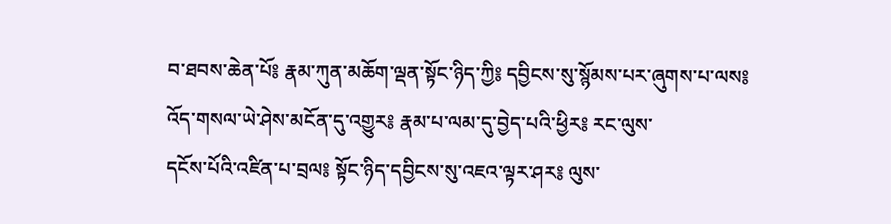བ་ཐབས་ཆེན་པོ༔ རྣམ་ཀུན་མཆོག་ལྡན་སྟོང་ཉིད་ཀྱི༔ དབྱིངས་སུ་སྙོམས་པར་ཞུགས་པ་ལས༔ འོད་གསལ་ཡེ་ཤེས་མངོན་དུ་འགྱུར༔ རྣམ་པ་ལམ་དུ་བྱེད་པའི་ཕྱིར༔ རང་ལུས་
དངོས་པོའི་འཛིན་པ་བྲལ༔ སྟོང་ཉིད་དབྱིངས་སུ་འཇའ་ལྟར་ཤར༔ ལུས་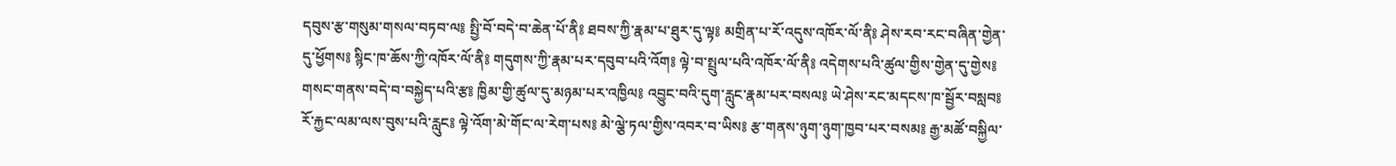དབུས་རྩ་གསུམ་གསལ་བཏབ་ལ༔ སྤྱི་བོ་བདེ་བ་ཆེན་པོ་ནི༔ ཐབས་ཀྱི་རྣམ་པ་ཐུར་དུ་ལྟ༔ མགྲིན་པ་རོ་འདུས་འཁོར་ལོ་ནི༔ ཤེས་རབ་རང་བཞིན་གྱེན་དུ་ཕྱོགས༔ སྙིང་ཁ་ཆོས་ཀྱི་འཁོར་ལོ་ནི༔ གདུགས་ཀྱི་རྣམ་པར་དབུབ་པའི་འོག༔ ལྟེ་བ་སྤྲུལ་པའི་འཁོར་ལོ་ནི༔ འདེགས་པའི་ཚུལ་གྱིས་གྱེན་དུ་གྱེས༔ གསང་གནས་བདེ་བ་བསྐྱེད་པའི་རྩ༔ ཁྱིམ་གྱི་ཚུལ་དུ་མཉམ་པར་འཁྱིལ༔ འབྱུང་བའི་དུག་རླུང་རྣམ་པར་བསལ༔ ཡེ་ཤེས་རང་མདངས་ཁ་སྦྱོར་བསླབ༔ རོ་རྐྱང་ལམ་ལས་བུས་པའི་རླུང༔ ལྟེ་འོག་མེ་གོང་ལ་རེག་པས༔ མེ་ལྕེ་ཏལ་གྱིས་འབར་བ་ཡིས༔ རྩ་གནས་ཉུག་ཉུག་ཁྱབ་པར་བསམ༔ རྒྱ་མཚོ་བསྐྱིལ་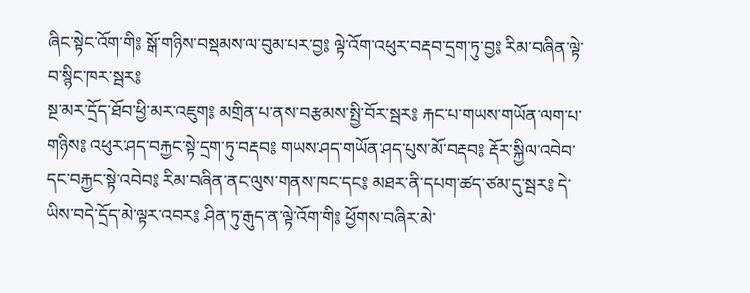ཞིང་སྟེང་འོག་གི༔ སྒོ་གཉིས་བསྡམས་ལ་བུམ་པར་བྱ༔ ལྟེ་འོག་འཕུར་བརྡབ་དྲག་ཏུ་བྱ༔ རིམ་བཞིན་ལྟེ་བ་སྙིང་ཁར་སྦར༔
སྔ་མར་དྲོད་ཐོབ་ཕྱི་མར་འཇུག༔ མགྲིན་པ་ནས་བརྩམས་སྤྱི་བོར་སྦར༔ རྐང་པ་གཡས་གཡོན་ལག་པ་གཉིས༔ འཕུར་ཤད་བརྐྱང་སྟེ་དྲག་ཏུ་བརྡབ༔ གཡས་ཤད་གཡོན་ཤད་པུས་མོ་བརྡབ༔ རྡོར་སྐྱིལ་འབེབ་དང་བརྐྱང་སྟེ་འབེབ༔ རིམ་བཞིན་ནང་ལུས་གནས་ཁང་དང༔ མཐར་ནི་དཔག་ཚད་ཙམ་དུ་སྦར༔ དེ་ཡིས་བདེ་དྲོད་མེ་ལྟར་འབར༔ ཤིན་ཏུ་རྒུད་ན་ལྟེ་འོག་གི༔ ཕྱོགས་བཞིར་མེ་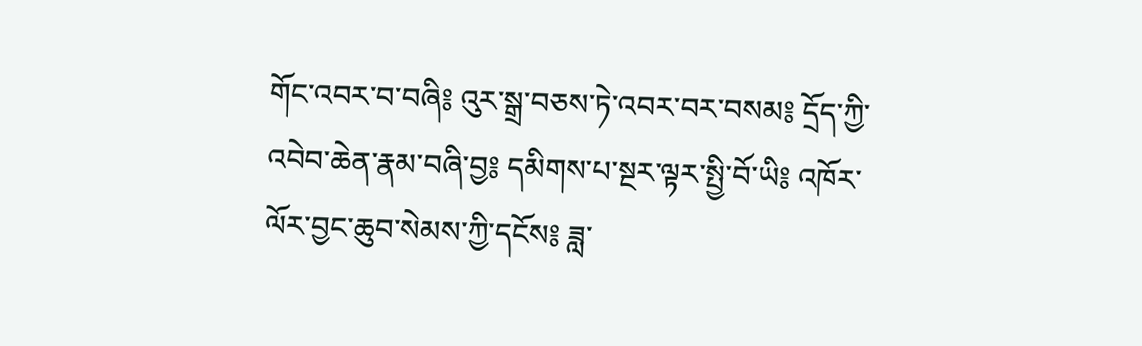གོང་འབར་བ་བཞི༔ འུར་སྒྲ་བཅས་ཏེ་འབར་བར་བསམ༔ དྲོད་ཀྱི་འབེབ་ཆེན་རྣམ་བཞི་བྱ༔ དམིགས་པ་སྔར་ལྟར་སྤྱི་བོ་ཡི༔ འཁོར་ལོར་བྱང་ཆུབ་སེམས་ཀྱི་དངོས༔ ཟླ་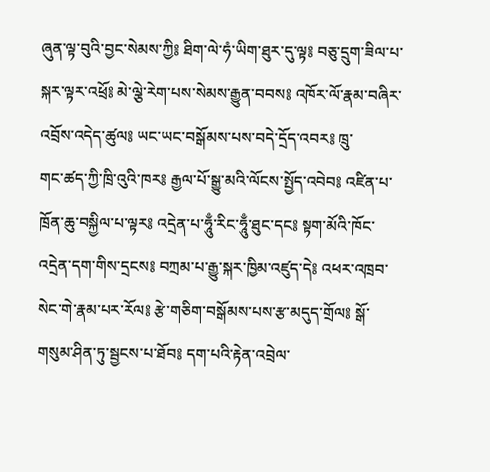ཞུན་ལྟ་བུའི་བྱང་སེམས་ཀྱི༔ ཐིག་ལེ་ཧཾ་ཡིག་ཐུར་དུ་ལྟ༔ བཅུ་དྲུག་ཟིལ་པ་སྐར་ལྟར་འཕྲོ༔ མེ་ལྕེ་རེག་པས་སེམས་རྒྱུན་བབས༔ འཁོར་ལོ་རྣམ་བཞིར་འབྲོས་འདེད་ཚུལ༔ ཡང་ཡང་བསྒོམས་པས་བདེ་དྲོད་འབར༔ ཁྲུ་
གང་ཚད་ཀྱི་ཁྲི་འུའི་ཁར༔ རྒྱལ་པོ་སྒྱུ་མའི་ལོངས་སྤྱོད་འབེབ༔ འཛིན་པ་ཁྲོན་ཆུ་བསྐྱིལ་པ་ལྟར༔ འདྲེན་པ་ཧཱུྃ་རིང་ཧཱུྃ་ཐུང་དང༔ སྟག་མོའི་ཁོང་འདྲེན་དག་གིས་དྲངས༔ བཀྲམ་པ་རྒྱུ་སྐར་ཁྱིམ་འཛུད་དེ༔ འཕར་འཁྲབ་སེང་གེ་རྣམ་པར་རོལ༔ རྩེ་གཅིག་བསྒོམས་པས་རྩ་མདུད་གྲོལ༔ སྒོ་གསུམ་ཤིན་ཏུ་སྦྱངས་པ་ཐོབ༔ དག་པའི་རྟེན་འབྲེལ་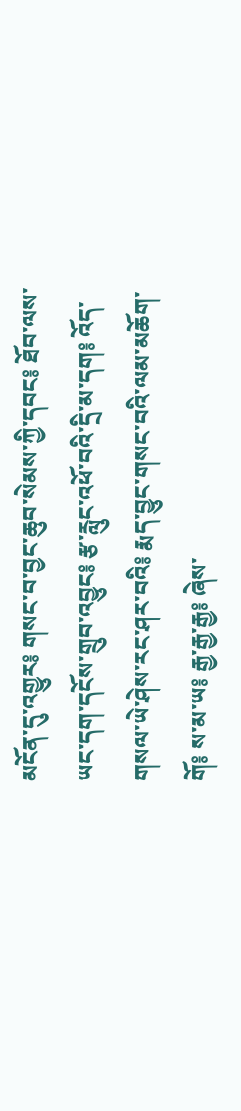མངོན་དུ་འགྱུར༔ གསང་བ་བྱང་ཆུབ་སེམས་ཀྱི་དབང༔ ཐོབ་ལས་ཡང་དག་དངོས་གྲུབ་འབྱུང༔ རྩ་རླུང་འཕོ་བའི་དྲི་མ་དག༔ འོད་གསལ་ཡེ་ཤེས་རང་ཤར་བའི༔ རྨད་བྱུང་གསང་བའི་ལམ་མཆོག་གོ༔ ས་མ་ཡ༔ རྒྱ་རྒྱ་རྒྱ༔ ཞེས་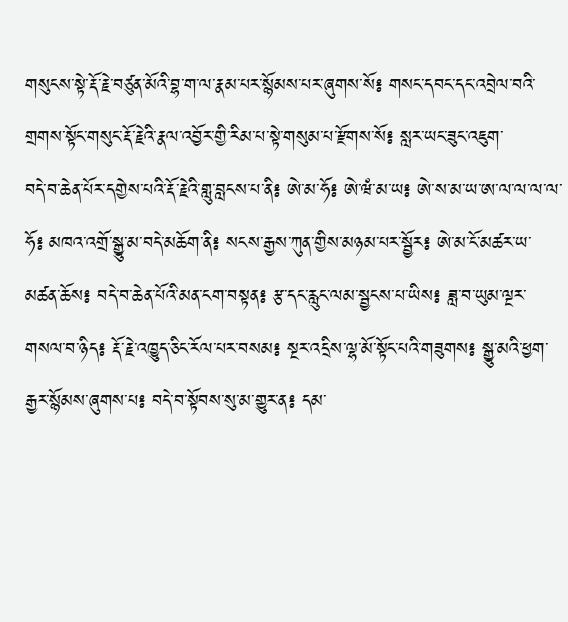གསུངས་སྟེ་རྡོ་རྗེ་བཙུན་མོའི་བྷ་ག་ལ་རྣམ་པར་སྙོམས་པར་ཞུགས་སོ༔ གསང་དབང་དང་འབྲེལ་བའི་གྲགས་སྟོང་གསུང་རྡོ་རྗེའི་རྣལ་འབྱོར་གྱི་རིམ་པ་སྟེ་གསུམ་པ་རྫོགས་སོ༔ སླར་ཡང་ཟུང་འཇུག་
བདེ་བ་ཆེན་པོར་དགྱེས་པའི་རྡོ་རྗེའི་གླུ་བླངས་པ་ནི༔ ཨེ་མ་ཧོ༔ ཨེ་ཝཾ་མ་ཡ༔ ཨེ་ས་མ་ཡ་ཨ་ལ་ལ་ལ་ལ་ཧོ༔ མཁའ་འགྲོ་སྒྱུ་མ་བདེ་མཆོག་ནི༔ སངས་རྒྱས་ཀུན་གྱིས་མཉམ་པར་སྦྱོར༔ ཨེ་མ་ངོ་མཚར་ཡ་མཚན་ཆོས༔ བདེ་བ་ཆེན་པོའི་མན་ངག་བསྟན༔ རྩ་དང་རླུང་ལམ་སྦྱངས་པ་ཡིས༔ ཟླ་བ་ཡུམ་ལྔར་གསལ་བ་ཉིད༔ རྡོ་རྗེ་འཁྱུད་ཅིང་རོལ་པར་བསམ༔ སྔར་འདྲིས་ལྷ་མོ་སྟོང་པའི་གཟུགས༔ སྒྱུ་མའི་ཕྱག་རྒྱར་སྙོམས་ཞུགས་པ༔ བདེ་བ་སྟོབས་སུ་མ་གྱུར་ན༔ དམ་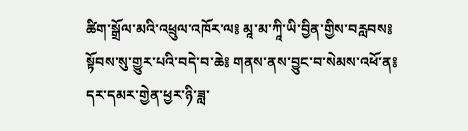ཚིག་སྒྲོལ་མའི་འཕྲུལ་འཁོར་ལ༔ མཱ་མ་ཀཱི་ཡི་བྱིན་གྱིས་བརླབས༔ སྟོབས་སུ་གྱུར་པའི་བདེ་བ་ཆེ༔ གནས་ནས་བྱུང་བ་སེམས་འཕོ་ན༔ དར་དམར་གྱེན་ཕྱར་ཉི་ཟླ་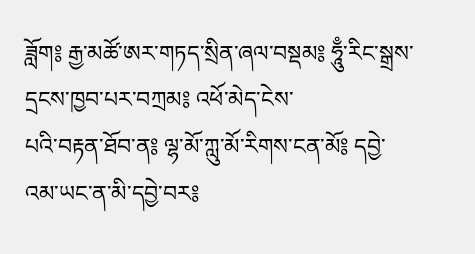ཟློག༔ རྒྱ་མཚོ་ཨར་གཏད་སྲིན་ཞལ་བསྡམ༔ ཧཱུྃ་རིང་སྒྲས་དྲངས་ཁྱབ་པར་བཀྲམ༔ འཕོ་མེད་ངེས་
པའི་བརྟན་ཐོབ་ན༔ ལྷ་མོ་ཀླུ་མོ་རིགས་ངན་མོ༔ དབྱེ་འམ་ཡང་ན་མི་དབྱེ་བར༔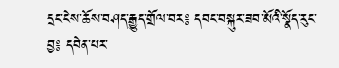དྲང་ངེས་ཆོས་བཤད་རྒྱུད་གྲོལ་བར༔ དབང་བསྐུར་ཟབ་མོའི་སྣོད་རུང་བྱ༔ དབེན་པར་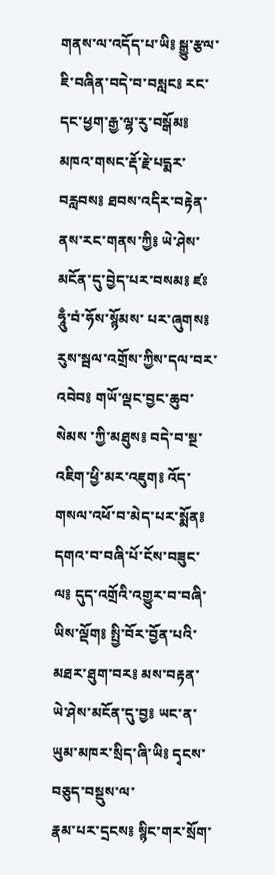གནས་ལ་འདོད་པ་ཡི༔ སྒྱུ་རྩལ་ཇི་བཞིན་བདེ་བ་བསླང༔ རང་དང་ཕྱག་རྒྱ་ལྷ་རུ་བསྒོམ༔ མཁའ་གསང་རྡོ་རྗེ་པདྨར་བརླབས༔ ཐབས་འདིར་བརྟེན་ནས་རང་གནས་ཀྱི༔ ཡེ་ཤེས་མངོན་དུ་བྱེད་པར་བསམ༔ ཛཿཧཱུྃ་བཾ་ཧོས་སྙོམས་ པར་ཞུགས༔ རུས་སྦལ་འགྲོས་ཀྱིས་དལ་བར་འབེབ༔ གཡོ་ལྡང་བྱང་ཆུབ་སེམས ་ཀྱི་མཐུས༔ བདེ་བ་སྔ་འཇིག་ཕྱི་མར་འཇུག༔ འོད་གསལ་འཕོ་བ་མེད་པར་སྨོན༔ དགའ་བ་བཞི་པོ་ངོས་བཟུང་ལ༔ དུད་འགྲོའི་འགྱུར་བ་བཞི་ཡིས་ལྡོག༔ སྤྱི་བོར་བྱོན་པའི་མཐར་ཐུག་བར༔ མས་བརྟན་ཡེ་ཤེས་མངོན་དུ་བྱ༔ ཡང་ན་ཡུམ་མཁར་སྲིད་ཞི་ཡི༔ དྭངས་བཅུད་བསྡུས་ལ་
རྣམ་པར་དྲངས༔ སྙིང་གར་སྲོག་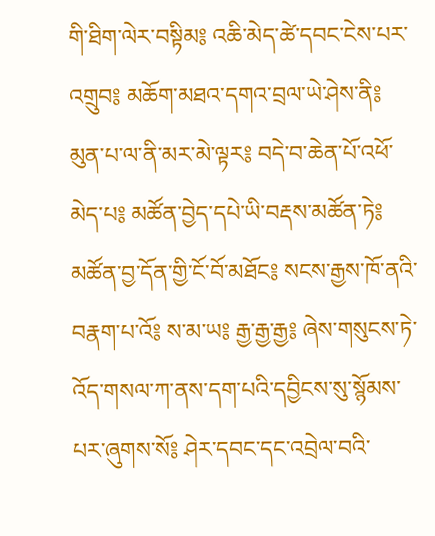གི་ཐིག་ལེར་བསྟིམ༔ འཆི་མེད་ཚེ་དབང་ངེས་པར་འགྲུབ༔ མཆོག་མཐའ་དགའ་བྲལ་ཡེ་ཤེས་ནི༔ མུན་པ་ལ་ནི་མར་མེ་ལྟར༔ བདེ་བ་ཆེན་པོ་འཕོ་མེད་པ༔ མཚོན་བྱེད་དཔེ་ཡི་བརྡས་མཚོན་ཏེ༔ མཚོན་བྱ་དོན་གྱི་ངོ་བོ་མཐོང༔ སངས་རྒྱས་ཁོ་ནའི་བརྣག་པ་འོ༔ ས་མ་ཡ༔ རྒྱ་རྒྱ་རྒྱ༔ ཞེས་གསུངས་ཏེ་འོད་གསལ་ཀ་ནས་དག་པའི་དབྱིངས་སུ་སྙོམས་པར་ཞུགས་སོ༔ ཤེར་དབང་དང་འབྲེལ་བའི་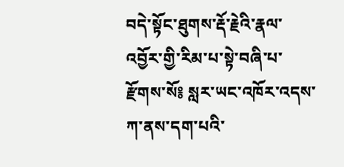བདེ་སྟོང་ཐུགས་རྡོ་རྗེའི་རྣལ་འབྱོར་གྱི་རིམ་པ་སྟེ་བཞི་པ་རྫོགས་སོ༔ སླར་ཡང་འཁོར་འདས་ཀ་ནས་དག་པའི་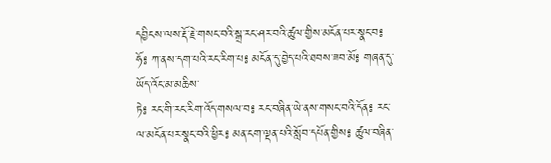དབྱིངས་ལས་རྡོ་རྗེ་གསང་བའི་སྒྲ་རང་ཤར་བའི་ཚུལ་གྱིས་མངོན་པར་སྣང་བ༔ ཧོ༔ ཀ་ནས་དག་པའི་རང་རིག་པ༔ མངོན་དུ་བྱེད་པའི་ཐབས་ཟབ་མོ༔ གཞན་དུ་ཡོད་འོང་མ་མཆིས་
ཏེ༔ རང་གི་རང་རིག་འོད་གསལ་བ༔ རང་བཞིན་ཡེ་ནས་གསང་བའི་དོན༔ རང་ལ་མངོན་པར་སྣང་བའི་ཕྱིར༔ མན་ངག་ལྡན་པའི་སློབ་དཔོན་གྱིས༔ ཚུལ་བཞིན་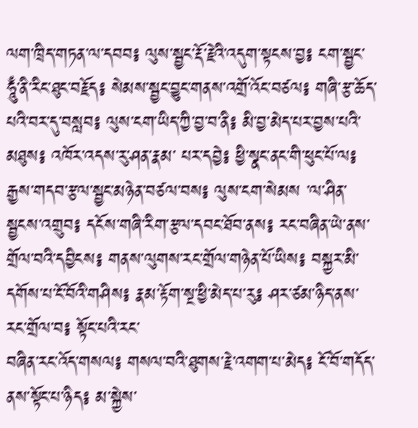ལག་ཁྲིད་གཏན་ལ་དབབ༔ ལུས་སྦྱང་རྡོ་རྗེའི་འདུག་སྟངས་བྱ༔ ངག་སྦྱང་ཧཱུྃ་ནི་རིང་ཐུང་བརྗོད༔ སེམས་སྦྱང་བྱུང་གནས་འགྲོ་འོང་བཙལ༔ གཞི་རྩ་ཆོད་པའི་བར་དུ་བསླབ༔ ལུས་ངག་ཡིད་ཀྱི་བྱ་བ་ནི༔ མི་བྱ་མེད་པར་བྱས་པའི་མཐུས༔ འཁོར་འདས་རུ་ཤན་རྣམ་ པར་དབྱེ༔ ཕྱི་སྣང་ནང་གི་ཕུང་པོ་ལ༔ རྒྱས་གདབ་རྩལ་སྦྱང་མཉེན་བཙལ་བས༔ ལུས་ངག་སེམས ་ལ་ཤིན་སྦྱངས་འགྲུབ༔ དངོས་གཞི་རིག་རྩལ་དབང་ཐོབ་ནས༔ རང་བཞིན་ཡེ་ནས་གྲོལ་བའི་དབྱིངས༔ གནས་ལུགས་རང་གྲོལ་གཉེན་པོ་ཡིས༔ བསྐྱར་མི་དགོས་པ་ངོ་བོའི་གཤིས༔ རྣམ་རྟོག་སྔ་ཕྱི་མེད་པ་རུ༔ ཤར་ཙམ་ཉིད་ནས་རང་གྲོལ་བ༔ སྟོང་པའི་རང་
བཞིན་རང་འོད་གསལ༔ གསལ་བའི་ཐུགས་རྗེ་འགག་པ་མེད༔ ངོ་བོ་གདོད་ནས་སྟོང་པ་ཉིད༔ མ་སྐྱེས་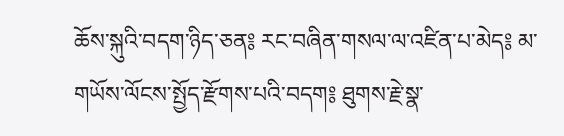ཆོས་སྐུའི་བདག་ཉིད་ཅན༔ རང་བཞིན་གསལ་ལ་འཛིན་པ་མེད༔ མ་གཡོས་ལོངས་སྤྱོད་རྫོགས་པའི་བདག༔ ཐུགས་རྗེ་སྣ་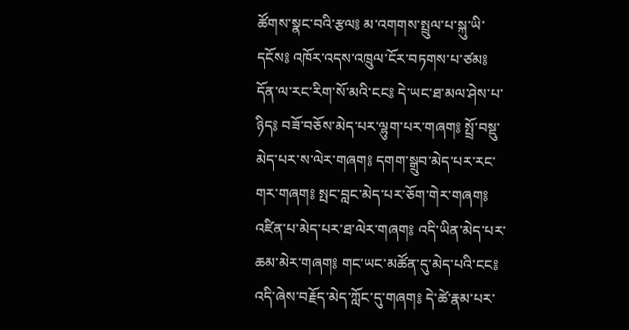ཚོགས་སྣང་བའི་རྩལ༔ མ་འགགས་སྤྲུལ་པ་སྐུ་ཡི་དངོས༔ འཁོར་འདས་འཁྲུལ་ངོར་བཏགས་པ་ཙམ༔ དོན་ལ་རང་རིག་སོ་མའི་ངང༔ དེ་ཡང་ཐ་མལ་ཤེས་པ་ཉིད༔ བཟོ་བཅོས་མེད་པར་ལྷུག་པར་གཞག༔ སྤྲོ་བསྡུ་མེད་པར་ས་ལེར་གཞག༔ དགག་སྒྲུབ་མེད་པར་རང་གར་གཞག༔ སྤང་བླང་མེད་པར་ཅོག་གེར་གཞག༔ འཛིན་པ་མེད་པར་ཐ་ལེར་གཞག༔ འདི་ཡིན་མེད་པར་ཆམ་མེར་གཞག༔ གང་ཡང་མཚོན་དུ་མེད་པའི་ངང༔ འདི་ཞེས་བརྗོད་མེད་ཀློང་དུ་གཞག༔ དེ་ཚེ་རྣམ་པར་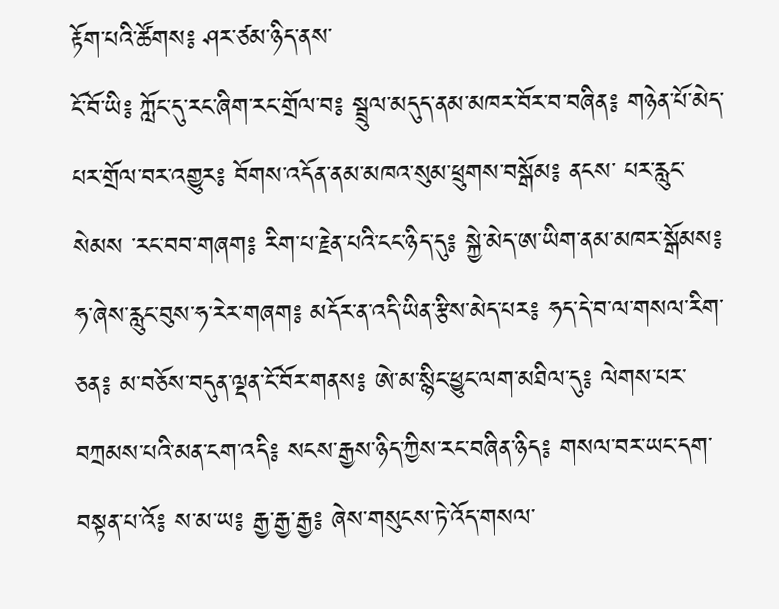རྟོག་པའི་ཚོགས༔ ཤར་ཙམ་ཉིད་ནས་
ངོ་བོ་ཡི༔ ཀློང་དུ་རང་ཞིག་རང་གྲོལ་བ༔ སྦྲུལ་མདུད་ནམ་མཁར་བོར་བ་བཞིན༔ གཉེན་པོ་མེད་པར་གྲོལ་བར་འགྱུར༔ བོགས་འདོན་ནམ་མཁའ་སུམ་ཕྲུགས་བསྒོམ༔ ནངས་ པར་རླུང་སེམས ་རང་བབ་གཞག༔ རིག་པ་རྗེན་པའི་ངང་ཉིད་དུ༔ སྐྱེ་མེད་ཨ་ཡིག་ནམ་མཁར་སྒོམས༔ ཧ་ཞེས་རླུང་བུས་ཧ་རེར་གཞག༔ མདོར་ན་འདི་ཡིན་རྩིས་མེད་པར༔ ཧད་དེ་བ་ལ་གསལ་རིག་ཅན༔ མ་བཅོས་བདུན་ལྡན་ངོ་བོར་གནས༔ ཨེ་མ་སྙིང་ཕྱུང་ལག་མཐིལ་དུ༔ ལེགས་པར་བཀྲམས་པའི་མན་ངག་འདི༔ སངས་རྒྱས་ཉིད་ཀྱིས་རང་བཞིན་ཉིད༔ གསལ་བར་ཡང་དག་བསྟན་པ་འོ༔ ས་མ་ཡ༔ རྒྱ་རྒྱ་རྒྱ༔ ཞེས་གསུངས་ཏེ་འོད་གསལ་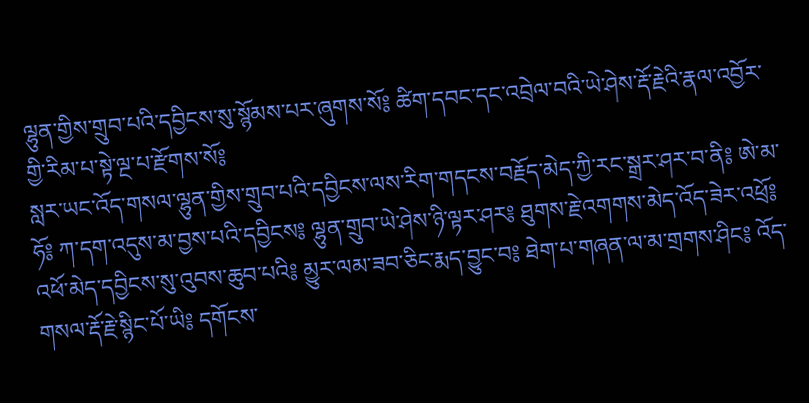ལྷུན་གྱིས་གྲུབ་པའི་དབྱིངས་སུ་སྙོམས་པར་ཞུགས་སོ༔ ཚིག་དབང་དང་འབྲེལ་བའི་ཡེ་ཤེས་རྡོ་རྗེའི་རྣལ་འབྱོར་གྱི་རིམ་པ་སྟེ་ལྔ་པ་རྫོགས་སོ༔
སླར་ཡང་འོད་གསལ་ལྷུན་གྱིས་གྲུབ་པའི་དབྱིངས་ལས་རིག་གདངས་བརྗོད་མེད་ཀྱི་རང་སྒྲར་ཤར་བ་ནི༔ ཨེ་མ་ཧོ༔ ཀ་དག་འདུས་མ་བྱས་པའི་དབྱིངས༔ ལྷུན་གྲུབ་ཡེ་ཤེས་ཉི་ལྟར་ཤར༔ ཐུགས་རྗེ་འགགས་མེད་འོད་ཟེར་འཕྲོ༔ འཕོ་མེད་དབྱིངས་སུ་འུབས་ཆུབ་པའི༔ མྱུར་ལམ་ཟབ་ཅིང་རྨད་བྱུང་བ༔ ཐེག་པ་གཞན་ལ་མ་གྲགས་ཤིང༔ འོད་གསལ་རྡོ་རྗེ་སྙིང་པོ་ཡི༔ དགོངས་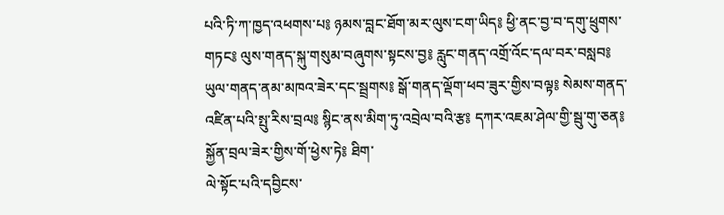པའི་ཏི་ཀ་ཁྱད་འཕགས་པ༔ ཉམས་བླང་ཐོག་མར་ལུས་ངག་ཡིད༔ ཕྱི་ནང་བྱ་བ་དགུ་ཕྲུགས་གཏང༔ ལུས་གནད་སྐུ་གསུམ་བཞུགས་སྟངས་བྱ༔ རླུང་གནད་འགྲོ་འོང་དལ་བར་བསླབ༔ ཡུལ་གནད་ནམ་མཁའ་ཟེར་དང་སྦྲགས༔ སྒོ་གནད་ལྡོག་ཕབ་ཟུར་གྱིས་བལྟ༔ སེམས་གནད་འཛིན་པའི་སྤུ་རིས་བྲལ༔ སྙིང་ནས་མིག་ཏུ་འབྲེལ་བའི་རྩ༔ དཀར་འཇམ་ཤེལ་གྱི་སྦུ་གུ་ཅན༔ སྐྱོན་བྲལ་ཟེར་གྱིས་གོ་ཕྱེས་ཏེ༔ ཐིག་
ལེ་སྟོང་པའི་དབྱིངས་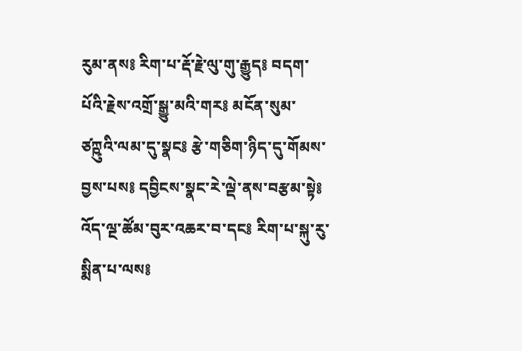རུམ་ནས༔ རིག་པ་རྡོ་རྗེ་ལུ་གུ་རྒྱུད༔ བདག་པོའི་རྗེས་འགྲོ་སྒྱུ་མའི་གར༔ མངོན་སུམ་ཙཀྵུའི་ལམ་དུ་སྣང༔ རྩེ་གཅིག་ཉིད་དུ་གོམས་བྱས་པས༔ དབྱིངས་སྣང་རེ་ལྡེ་ནས་བརྩམ་སྟེ༔ འོད་ལྔ་ཚོམ་བུར་འཆར་བ་དང༔ རིག་པ་སྐུ་རུ་སྨིན་པ་ལས༔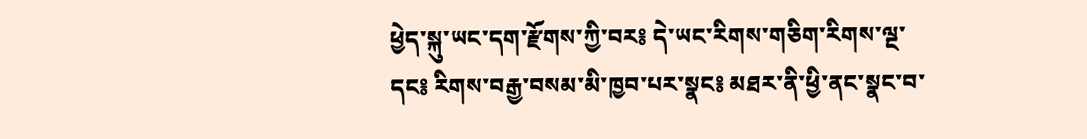ཕྱེད་སྐུ་ཡང་དག་རྫོགས་ཀྱི་བར༔ དེ་ཡང་རིགས་གཅིག་རིགས་ལྔ་དང༔ རིགས་བརྒྱ་བསམ་མི་ཁྱབ་པར་སྣང༔ མཐར་ནི་ཕྱི་ནང་སྣང་བ་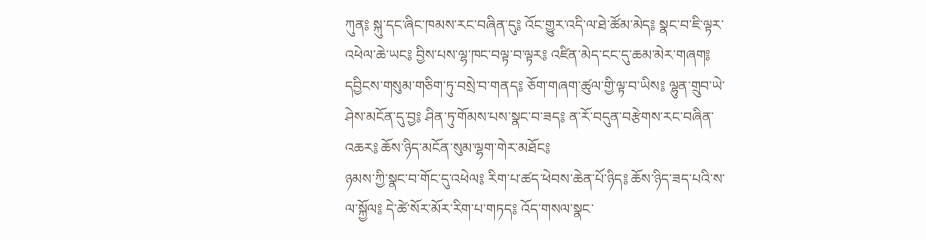ཀུན༔ སྐུ་དང་ཞིང་ཁམས་རང་བཞིན་དུ༔ འོང་གྱུར་འདི་ལ་ཐེ་ཚོམ་མེད༔ སྣང་བ་ཇི་ལྟར་འཕེལ་ཆེ་ཡང༔ བྱིས་པས་ལྷ་ཁང་བལྟ་བ་ལྟར༔ འཛིན་མེད་ངང་དུ་ཆམ་མེར་གཞག༔ དབྱིངས་གསུམ་གཅིག་ཏུ་བསྲེ་བ་གནད༔ ཅོག་གཞག་ཚུལ་གྱི་ལྟ་བ་ཡིས༔ ལྷུན་གྲུབ་ཡེ་ཤེས་མངོན་དུ་བྱ༔ ཤིན་ཏུ་གོམས་པས་སྣང་བ་ཟད༔ ན་རོ་བདུན་བརྩེགས་རང་བཞིན་འཆར༔ ཆོས་ཉིད་མངོན་སུམ་ལྷག་གེར་མཐོང༔
ཉམས་ཀྱི་སྣང་བ་གོང་དུ་འཕེལ༔ རིག་པ་ཚད་ཕེབས་ཆེན་པོ་ཉིད༔ ཆོས་ཉིད་ཟད་པའི་ས་ལ་སྐྱོལ༔ དེ་ཚེ་སོར་མོར་རིག་པ་གཏད༔ འོད་གསལ་སྣང་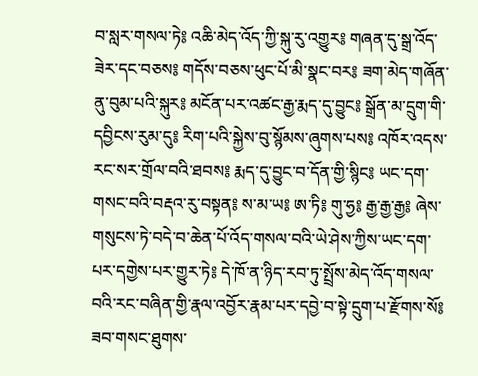བ་སླར་གསལ་ཏེ༔ འཆི་མེད་འོད་ཀྱི་སྐུ་རུ་འགྱུར༔ གཞན་དུ་སྒྲ་འོད་ཟེར་དང་བཅས༔ གདོས་བཅས་ཕུང་པོ་མི་སྣང་བར༔ ཟག་མེད་གཞོན་ནུ་བུམ་པའི་སྐུར༔ མངོན་པར་འཚང་རྒྱ་རྨད་དུ་བྱུང༔ སྒྲོན་མ་དྲུག་གི་དབྱིངས་རུམ་དུ༔ རིག་པའི་སྐྱེས་བུ་སྙོམས་ཞུགས་པས༔ འཁོར་འདས་རང་སར་གྲོལ་བའི་ཐབས༔ རྨད་དུ་བྱུང་བ་དོན་གྱི་སྙིང༔ ཡང་དག་གསང་བའི་བརྡའ་རུ་བསྟན༔ ས་མ་ཡ༔ ཨ་ཏི༔ གུ་ཧྱ༔ རྒྱ་རྒྱ་རྒྱ༔ ཞེས་གསུངས་ཏེ་བདེ་བ་ཆེན་པོ་འོད་གསལ་བའི་ཡེ་ཤེས་ཀྱིས་ཡང་དག་པར་དགྱེས་པར་གྱུར་ཏེ༔ དེ་ཁོ་ན་ཉིད་རབ་ཏུ་སྤྲོས་མེད་འོད་གསལ་བའི་རང་བཞིན་གྱི་རྣལ་འབྱོར་རྣམ་པར་དབྱེ་བ་སྟེ་དྲུག་པ་རྫོགས་སོ༔ ཟབ་གསང་ཐུགས་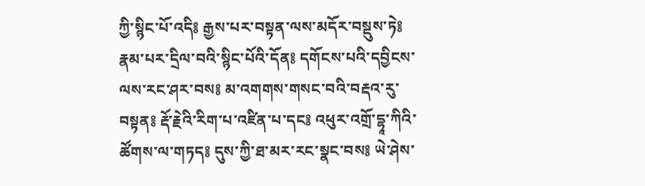ཀྱི་སྙིང་པོ་འདི༔ རྒྱས་པར་བསྟན་ལས་མདོར་བསྡུས་ཏེ༔ རྣམ་པར་དྲིལ་བའི་སྙིང་པོའི་དོན༔ དགོངས་པའི་དབྱིངས་ལས་རང་ཤར་བས༔ མ་འགགས་གསང་བའི་བརྡའ་རུ་བསྟན༔ རྡོ་རྗེའི་རིག་པ་འཛིན་པ་དང༔ འཕུར་འགྲོ་དྷཱ་ཀིའི་ཚོགས་ལ་གཏད༔ དུས་ཀྱི་ཐ་མར་རང་སྣང་བས༔ ཡེ་ཤེས་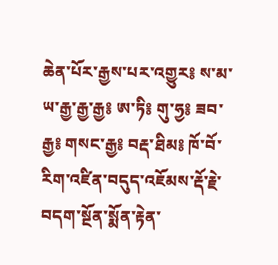ཆེན་པོར་རྒྱས་པར་འགྱུར༔ ས་མ་ཡ་རྒྱ་རྒྱ་རྒྱ༔ ཨ་ཏི༔ གུ་ཧྱ༔ ཟབ་རྒྱ༔ གསང་རྒྱ༔ བརྡ་ཐིམ༔ ཁོ་བོ་རིག་འཛིན་བདུད་འཇོམས་རྡོ་རྗེ་བདག་སྔོན་སྨོན་རྟེན་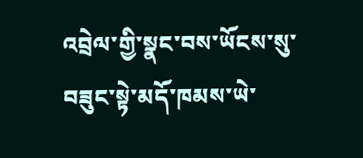འབྲེལ་གྱི་སྣང་བས་ཡོངས་སུ་བཟུང་སྟེ་མདོ་ཁམས་ཡེ་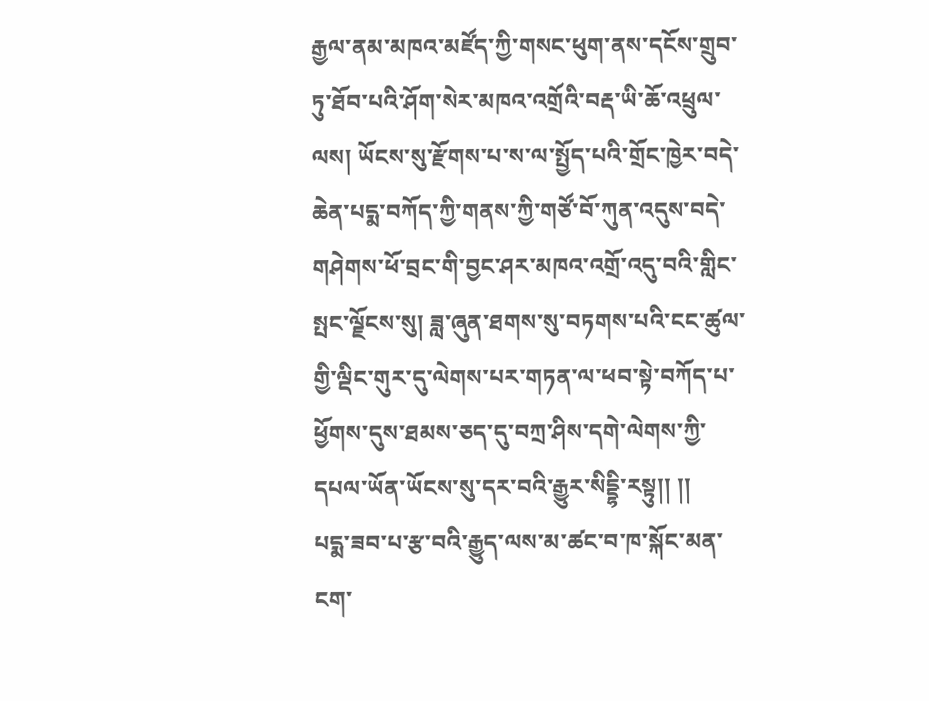རྒྱལ་ནམ་མཁའ་མཛོད་ཀྱི་གསང་ཕུག་ནས་དངོས་གྲུབ་ཏུ་ཐོབ་པའི་ཤོག་སེར་མཁའ་འགྲོའི་བརྡ་ཡི་ཆོ་འཕྲུལ་ལས། ཡོངས་སུ་རྫོགས་པ་ས་ལ་སྤྱོད་པའི་གྲོང་ཁྱེར་བདེ་ཆེན་པདྨ་བཀོད་ཀྱི་གནས་ཀྱི་གཙོ་བོ་ཀུན་འདུས་བདེ་གཤེགས་ཕོ་བྲང་གི་བྱང་ཤར་མཁའ་འགྲོ་འདུ་བའི་གླིང་སྤང་ལྗོངས་སུ། ཟླ་ཞུན་ཐགས་སུ་བཏགས་པའི་ངང་ཚུལ་གྱི་ལྡིང་གུར་དུ་ལེགས་པར་གཏན་ལ་ཕབ་སྟེ་བཀོད་པ་ཕྱོགས་དུས་ཐམས་ཅད་དུ་བཀྲ་ཤིས་དགེ་ལེགས་ཀྱི་དཔལ་ཡོན་ཡོངས་སུ་དར་བའི་རྒྱུར་སིདྡྷི་རསྟུ།། །།
པདྨ་ཟབ་པ་རྩ་བའི་རྒྱུད་ལས་མ་ཚང་བ་ཁ་སྐོང་མན་ངག་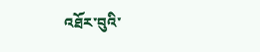འཐོར་བུའི་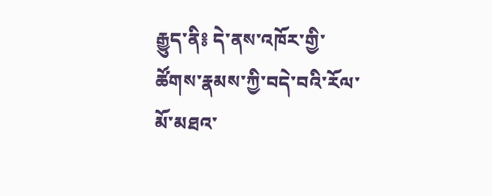རྒྱུད་ནི༔ དེ་ནས་འཁོར་གྱི་ཚོགས་རྣམས་ཀྱི་བདེ་བའི་རོལ་མོ་མཐའ་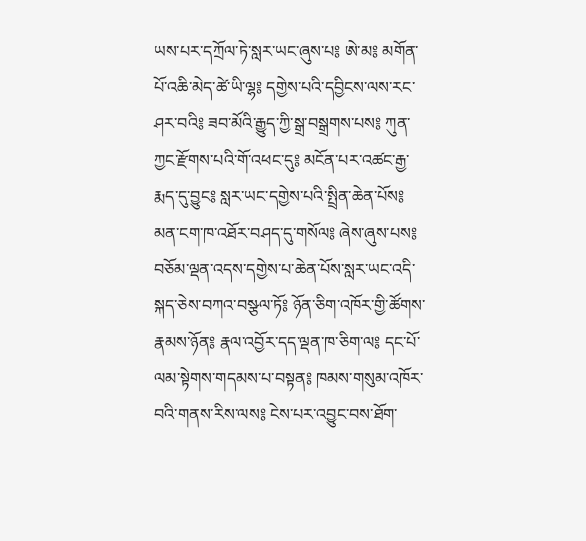ཡས་པར་དཀྲོལ་ཏེ་སླར་ཡང་ཞུས་པ༔ ཨེ་མ༔ མགོན་པོ་འཆི་མེད་ཚེ་ཡི་ལྷ༔ དགྱེས་པའི་དབྱིངས་ལས་རང་ཤར་བའི༔ ཟབ་མོའི་རྒྱུད་ཀྱི་སྒྲ་བསྒྲགས་པས༔ ཀུན་ཀྱང་རྫོགས་པའི་གོ་འཕང་དུ༔ མངོན་པར་འཚང་རྒྱ་རྨད་དུ་བྱུང༔ སླར་ཡང་དགྱེས་པའི་སྤྲིན་ཆེན་པོས༔ མན་ངག་ཁ་འཐོར་བཤད་དུ་གསོལ༔ ཞེས་ཞུས་པས༔ བཅོམ་ལྡན་འདས་དགྱེས་པ་ཆེན་པོས་སླར་ཡང་འདི་སྐད་ཅེས་བཀའ་བསྩལ་ཏོ༔ ཉོན་ཅིག་འཁོར་གྱི་ཚོགས་རྣམས་ཉོན༔ རྣལ་འབྱོར་དད་ལྡན་ཁ་ཅིག་ལ༔ དང་པོ་ལམ་སྟེགས་གདམས་པ་བསྟན༔ ཁམས་གསུམ་འཁོར་བའི་གནས་རིས་ལས༔ ངེས་པར་འབྱུང་བས་ཐོག་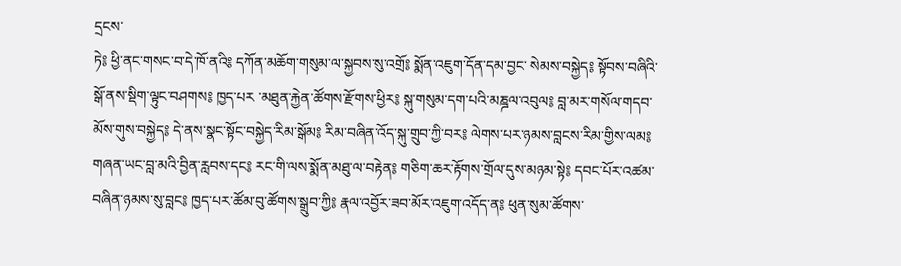དྲངས་
ཏེ༔ ཕྱི་ནང་གསང་བ་དེ་ཁོ་ནའི༔ དཀོན་མཆོག་གསུམ་ལ་སྐྱབས་སུ་འགྲོ༔ སྨོན་འཇུག་དོན་དམ་བྱང་ སེམས་བསྐྱེད༔ སྟོབས་བཞིའི་སྒོ་ནས་སྡིག་ལྟུང་བཤགས༔ ཁྱད་པར ་མཐུན་རྐྱེན་ཚོགས་རྫོགས་ཕྱིར༔ སྐུ་གསུམ་དག་པའི་མཎྜལ་འབུལ༔ བླ་མར་གསོལ་གདབ་མོས་གུས་བསྐྱེད༔ དེ་ནས་སྣང་སྟོང་བསྐྱེད་རིམ་སྒོམ༔ རིམ་བཞིན་འོད་སྐུ་གྲུབ་ཀྱི་བར༔ ལེགས་པར་ཉམས་བླངས་རིམ་གྱིས་ལམ༔ གཞན་ཡང་བླ་མའི་བྱིན་རླབས་དང༔ རང་གི་ལས་སྨོན་མཐུ་ལ་བརྟེན༔ གཅིག་ཆར་རྟོགས་གྲོལ་དུས་མཉམ་སྟེ༔ དབང་པོར་འཚམ་བཞིན་ཉམས་སུ་བླང༔ ཁྱད་པར་ཚོམ་བུ་ཚོགས་སྒྲུབ་ཀྱི༔ རྣལ་འབྱོར་ཟབ་མོར་འཇུག་འདོད་ན༔ ཕུན་སུམ་ཚོགས་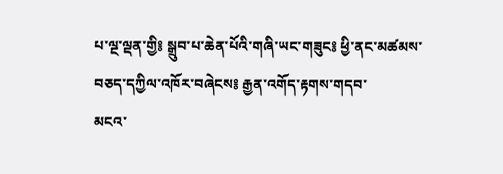པ་ལྔ་ལྡན་གྱི༔ སྒྲུབ་པ་ཆེན་པོའི་གཞི་ཡང་གཟུང༔ ཕྱི་ནང་མཚམས་བཅད་དཀྱིལ་འཁོར་བཞེངས༔ རྒྱན་འགོད་རྟགས་གདབ་
མངའ་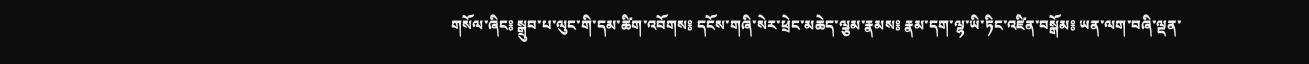གསོལ་ཞིང༔ སྒྲུབ་པ་ལུང་གི་དམ་ཚིག་འབོགས༔ དངོས་གཞི་སེར་ཕྲེང་མཆེད་ལྕམ་རྣམས༔ རྣམ་དག་ལྷ་ཡི་ཏིང་འཛིན་བསྒོམ༔ ཡན་ལག་བཞི་ལྡན་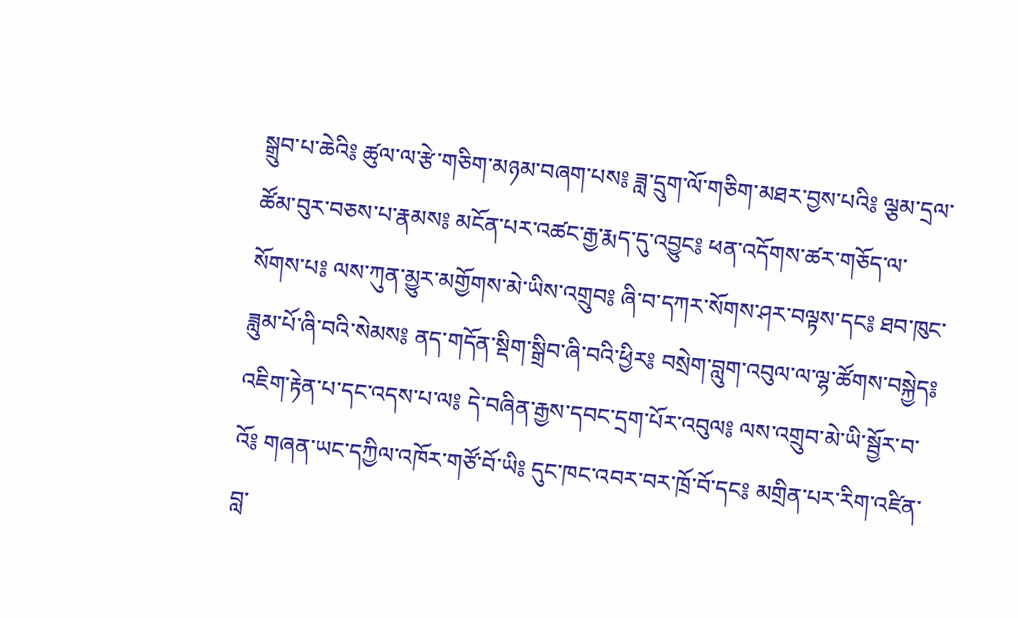སྒྲུབ་པ་ཆེའི༔ ཚུལ་ལ་རྩེ་གཅིག་མཉམ་བཞག་པས༔ ཟླ་དྲུག་ལོ་གཅིག་མཐར་བྱས་པའི༔ ལྕམ་དྲལ་ཚོམ་བུར་བཅས་པ་རྣམས༔ མངོན་པར་འཚང་རྒྱ་རྨད་དུ་འབྱུང༔ ཕན་འདོགས་ཚར་གཅོད་ལ་སོགས་པ༔ ལས་ཀུན་མྱུར་མགྱོགས་མེ་ཡིས་འགྲུབ༔ ཞི་བ་དཀར་སོགས་ཤར་བལྟས་དང༔ ཐབ་ཁུང་ཟླུམ་པོ་ཞི་བའི་སེམས༔ ནད་གདོན་སྡིག་སྒྲིབ་ཞི་བའི་ཕྱིར༔ བསྲེག་བླུག་འབུལ་ལ་ལྷ་ཚོགས་བསྐྱེད༔ འཇིག་རྟེན་པ་དང་འདས་པ་ལ༔ དེ་བཞིན་རྒྱས་དབང་དྲག་པོར་འབུལ༔ ལས་འགྲུབ་མེ་ཡི་སྦྱོར་བ་འོ༔ གཞན་ཡང་དཀྱིལ་འཁོར་གཙོ་བོ་ཡི༔ དུང་ཁང་འབར་བར་ཁྲོ་བོ་དང༔ མགྲིན་པར་རིག་འཛིན་བླ་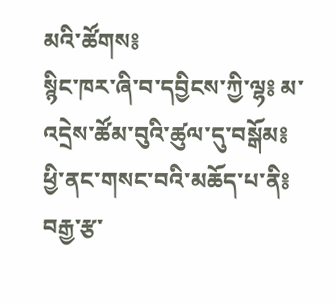མའི་ཚོགས༔
སྙིང་ཁར་ཞི་བ་དབྱིངས་ཀྱི་ལྷ༔ མ་འདྲེས་ཚོམ་བུའི་ཚུལ་དུ་བསྒོམ༔ ཕྱི་ནང་གསང་བའི་མཆོད་པ་ནི༔ བརྒྱ་རྩ་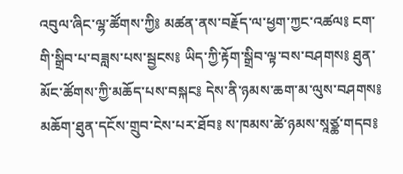འབུལ་ཞིང་ལྷ་ཚོགས་ཀྱི༔ མཚན་ནས་བརྗོད་ལ་ཕྱག་ཀྱང་འཚལ༔ ངག་གི་སྒྲིབ་པ་བཟླས་པས་སྦྱངས༔ ཡིད་ཀྱི་རྟོག་སྒྲིབ་ལྟ་བས་བཤགས༔ ཐུན་མོང་ཚོགས་ཀྱི་མཆོད་པས་བསྐང༔ དེས་ནི་ཉམས་ཆག་མ་ལུས་བཤགས༔ མཆོག་ཐུན་དངོས་གྲུབ་ངེས་པར་ཐོབ༔ ས་ཁམས་ཚེ་ཉམས་སཱཙྪ་གདབ༔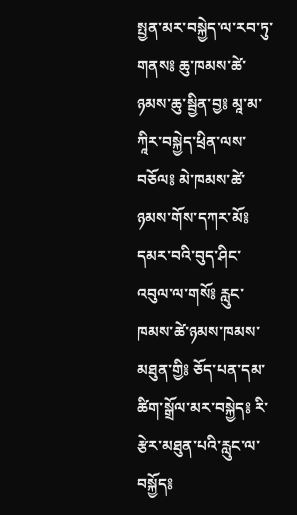སྤྱན་མར་བསྐྱེད་ལ་རབ་ཏུ་གནས༔ ཆུ་ཁམས་ཚེ་ཉམས་ཆུ་སྦྱིན་བྱ༔ མཱ་མ་ཀཱིར་བསྐྱེད་ཕྲིན་ལས་བཅོལ༔ མེ་ཁམས་ཚེ་ཉམས་གོས་དཀར་མོ༔ དམར་བའི་བུད་ཤིང་འབུལ་ལ་གསོ༔ རླུང་ཁམས་ཚེ་ཉམས་ཁམས་མཐུན་གྱི༔ ཅོད་པན་དམ་ཚིག་སྒྲོལ་མར་བསྐྱེད༔ རི་རྩེར་མཐུན་པའི་རླུང་ལ་བསྐྱོད༔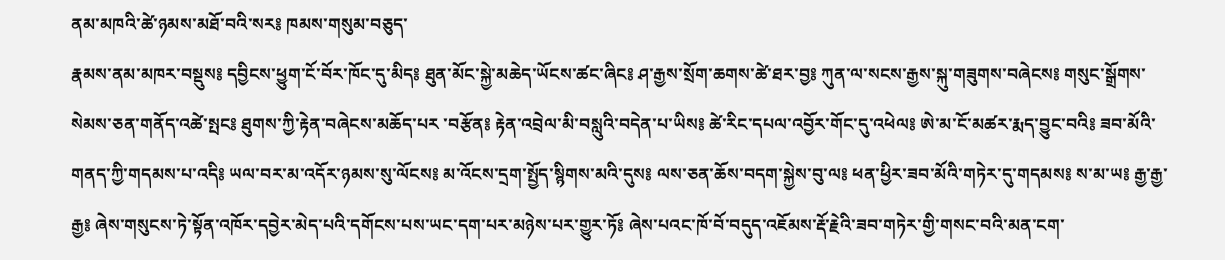ནམ་མཁའི་ཚེ་ཉམས་མཐོ་བའི་སར༔ ཁམས་གསུམ་བཅུད་
རྣམས་ནམ་མཁར་བསྡུས༔ དབྱིངས་ཕྱུག་ངོ་བོར་ཁོང་དུ་མིད༔ ཐུན་མོང་སྐྱེ་མཆེད་ཡོངས་ཚང་ཞིང༔ ཤ་རྒྱས་སྲོག་ཆགས་ཚེ་ཐར་བྱ༔ ཀུན་ལ་སངས་རྒྱས་སྐུ་གཟུགས་བཞེངས༔ གསུང་སྒྲོགས་ སེམས་ཅན་གནོད་འཚེ་སྤང༔ ཐུགས་ཀྱི་རྟེན་བཞེངས་མཆོད་པར ་བརྩོན༔ རྟེན་འབྲེལ་མི་བསླུའི་བདེན་པ་ཡིས༔ ཚེ་རིང་དཔལ་འབྱོར་གོང་དུ་འཕེལ༔ ཨེ་མ་ངོ་མཚར་རྨད་བྱུང་བའི༔ ཟབ་མོའི་གནད་ཀྱི་གདམས་པ་འདི༔ ཡལ་བར་མ་འདོར་ཉམས་སུ་ལོངས༔ མ་འོངས་དྲག་སྤྱོད་སྙིགས་མའི་དུས༔ ལས་ཅན་ཆོས་བདག་སྐྱེས་བུ་ལ༔ ཕན་ཕྱིར་ཟབ་མོའི་གཏེར་དུ་གདམས༔ ས་མ་ཡ༔ རྒྱ་རྒྱ་རྒྱ༔ ཞེས་གསུངས་ཏེ་སྟོན་འཁོར་དབྱེར་མེད་པའི་དགོངས་པས་ཡང་དག་པར་མཉེས་པར་གྱུར་ཏོ༔ ཞེས་པའང་ཁོ་བོ་བདུད་འཇོམས་རྡོ་རྗེའི་ཟབ་གཏེར་གྱི་གསང་བའི་མན་ངག་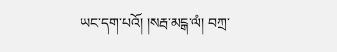ཡང་དག་པའོ། །སརྦ་མངྒ་ལཾ། བཀྲ་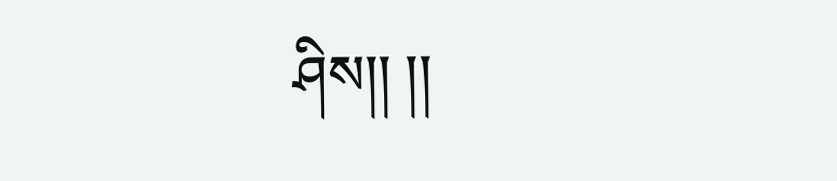ཤིས།། །།